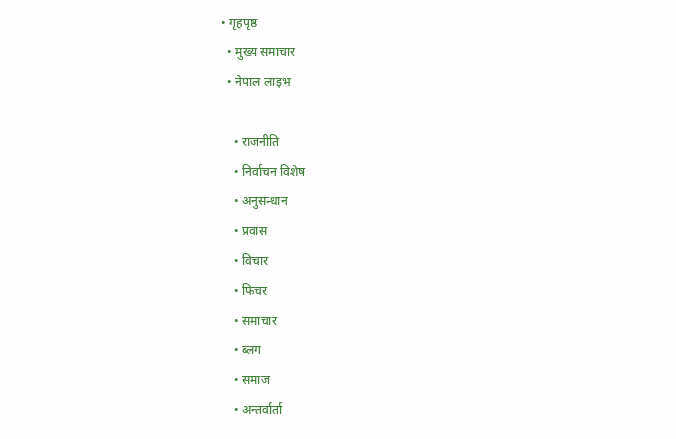• गृहपृष्ठ
  • मुख्य समाचार
  • नेपाल लाइभ

    • राजनीति
    • निर्वाचन विशेष
    • अनुसन्धान
    • प्रवास
    • विचार
    • फिचर
    • समाचार
    • ब्लग
    • समाज
    • अन्तर्वार्ता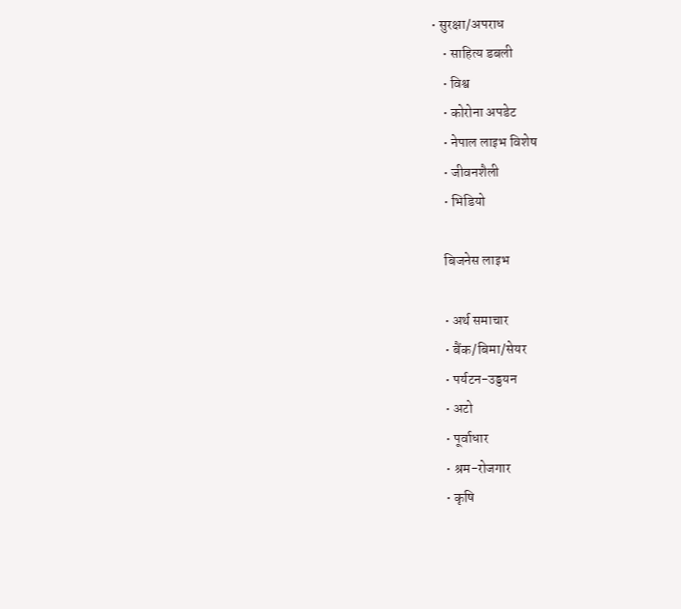• सुरक्षा/अपराध
    • साहित्य डबली
    • विश्व
    • कोरोना अपडेट
    • नेपाल लाइभ विशेष
    • जीवनशैली
    • भिडियो

    बिजनेस लाइभ

    • अर्थ समाचार
    • बैंक/बिमा/सेयर
    • पर्यटन-उड्डयन
    • अटो
    • पूर्वाधार
    • श्रम-रोजगार
    • कृषि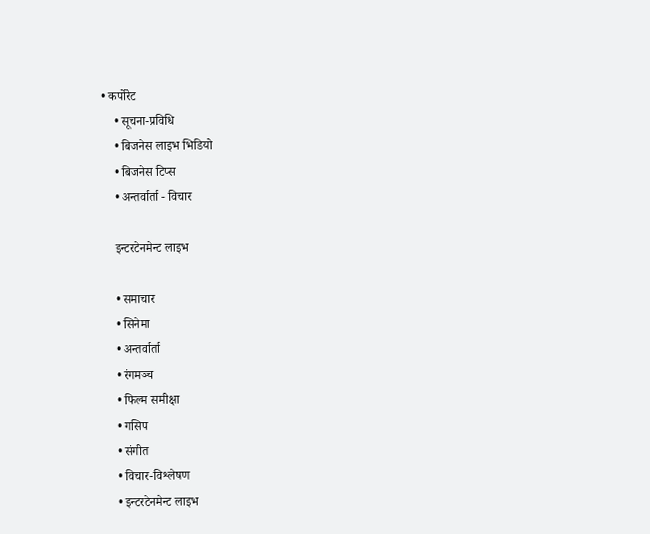• कर्पोरेट
    • सूचना-प्रविधि
    • बिजनेस लाइभ भिडियो
    • बिजनेस टिप्स
    • अन्तर्वार्ता - विचार

    इन्टरटेनमेन्ट लाइभ

    • समाचार
    • सिनेमा
    • अन्तर्वार्ता
    • रंगमञ्च
    • फिल्म समीक्षा
    • गसिप
    • संगीत
    • विचार-विश्लेषण
    • इन्टरटेनमेन्ट लाइभ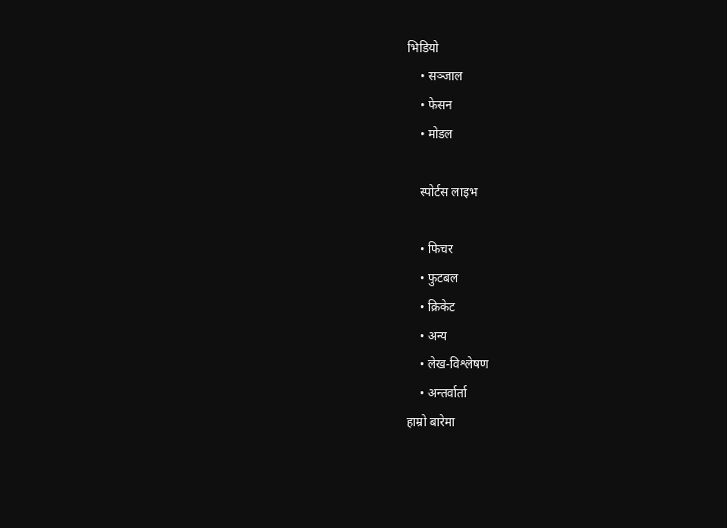भिडियो
    • सञ्जाल
    • फेसन
    • मोडल

    स्पोर्टस लाइभ

    • फिचर
    • फुटबल
    • क्रिकेट
    • अन्य
    • लेख-विश्लेषण
    • अन्तर्वार्ता
हाम्रो बारेमा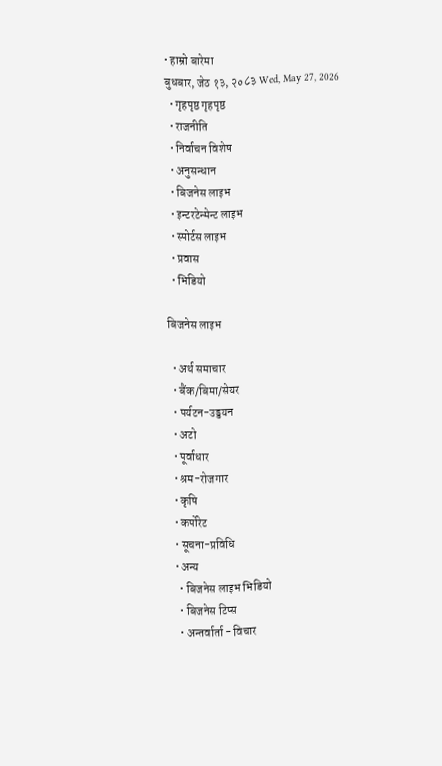• हाम्रो बारेमा
बुधबार, जेठ १३, २०८३ Wed, May 27, 2026
  • गृहपृष्ठ गृहपृष्ठ
  • राजनीति
  • निर्वाचन विशेष
  • अनुसन्धान
  • बिजनेस लाइभ
  • इन्टरटेन्मेन्ट लाइभ
  • स्पोर्टस लाइभ
  • प्रवास
  • भिडियो

बिजनेस लाइभ

  • अर्थ समाचार
  • बैंक/बिमा/सेयर
  • पर्यटन-उड्डयन
  • अटो
  • पूर्वाधार
  • श्रम-रोजगार
  • कृषि
  • कर्पोरेट
  • सूचना-प्रविधि
  • अन्य
    • बिजनेस लाइभ भिडियो
    • बिजनेस टिप्स
    • अन्तर्वार्ता - विचार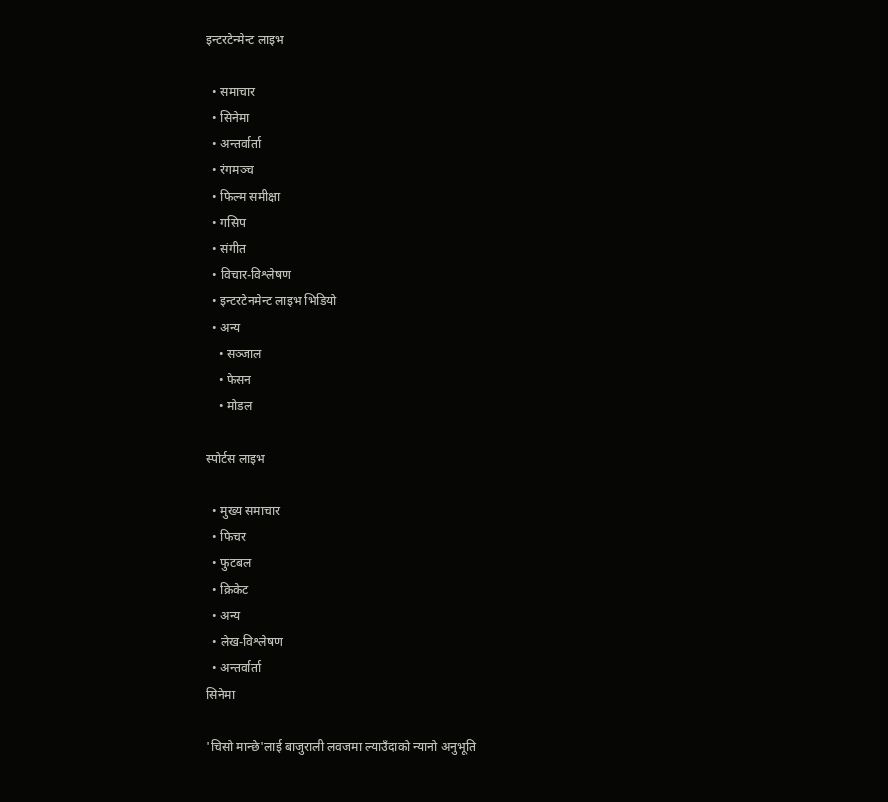इन्टरटेन्मेन्ट लाइभ

  • समाचार
  • सिनेमा
  • अन्तर्वार्ता
  • रंगमञ्च
  • फिल्म समीक्षा
  • गसिप
  • संगीत
  • विचार-विश्लेषण
  • इन्टरटेनमेन्ट लाइभ भिडियो
  • अन्य
    • सञ्जाल
    • फेसन
    • मोडल

स्पोर्टस लाइभ

  • मुख्य समाचार
  • फिचर
  • फुटबल
  • क्रिकेट
  • अन्य
  • लेख-विश्लेषण
  • अन्तर्वार्ता
सिनेमा

'चिसो मान्छे'लाई बाजुराली लवजमा ल्याउँदाको न्यानो अनुभूति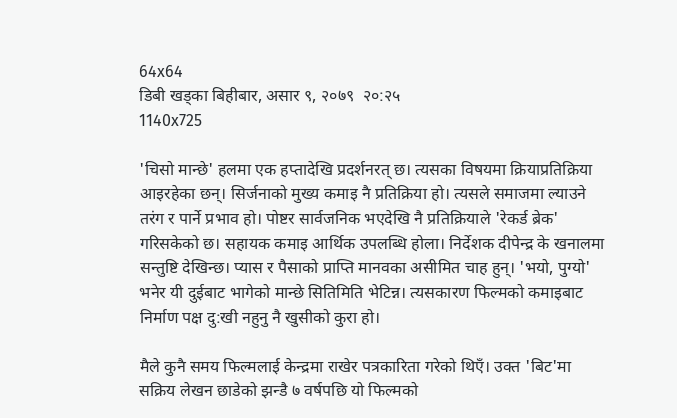64x64
डिबी खड्का बिहीबार, असार ९, २०७९  २०:२५
1140x725

'चिसो मान्छे' हलमा एक हप्तादेखि प्रदर्शनरत् छ। त्‍यसका विषयमा क्रियाप्रतिक्रिया आइरहेका छन्। सिर्जनाको मुख्य कमाइ नै प्रतिक्रिया हो। त्यसले समाजमा ल्याउने तरंग र पार्ने प्रभाव हो। पोष्टर सार्वजनिक भएदेखि नै प्रतिक्रियाले 'रेकर्ड ब्रेक' गरिसकेको छ। सहायक कमाइ आर्थिक उपलब्धि होला। निर्देशक दीपेन्द्र के खनालमा सन्तुष्टि देखिन्छ। प्यास र पैसाको प्राप्ति मानवका असीमित चाह हुन्। 'भयो, पुग्यो' भनेर यी दुईबाट भागेको मान्छे सितिमिति भेटिन्न। त्यसकारण फिल्मको कमाइबाट निर्माण पक्ष दु:खी नहुनु नै खुसीको कुरा हो।

मैले कुनै समय फिल्मलाई केन्द्रमा राखेर पत्रकारिता गरेको थिएँ। उक्त 'बिट'मा सक्रिय लेखन छाडेको झन्डै ७ वर्षपछि यो फिल्मको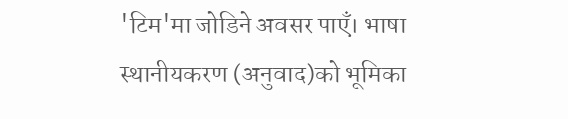'टिम'मा जोडिने अवसर पाएँ। भाषा स्थानीयकरण (अनुवाद)को भूमिका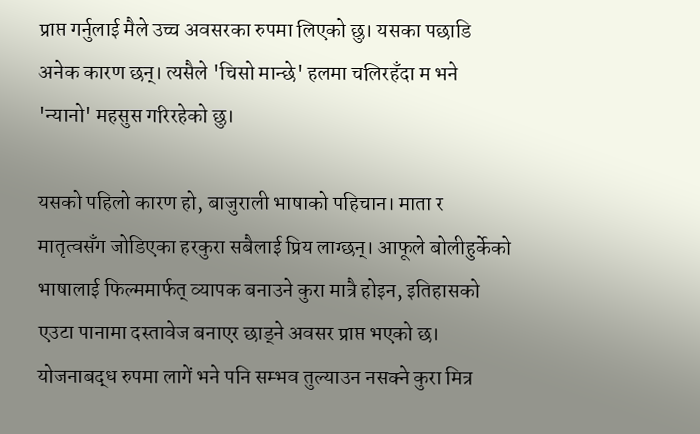प्राप्त गर्नुलाई मैले उच्च अवसरका रुपमा लिएको छु। यसका पछाडि अनेक कारण छन्। त्यसैले 'चिसो मान्छे' हलमा चलिरहँदा म भने 'न्यानो' महसुस गरिरहेको छु।

यसको पहिलो कारण हो, बाजुराली भाषाको पहिचान। माता र मातृत्वसँग जोडिएका हरकुरा सबैलाई प्रिय लाग्छन्। आफूले बोलीहुर्केको भाषालाई फिल्ममार्फत् व्यापक बनाउने कुरा मात्रै होइन, इतिहासको एउटा पानामा दस्तावेज बनाएर छाड्ने अवसर प्राप्त भएको छ। योजनाबद्ध रुपमा लागें भने पनि सम्भव तुल्याउन नसक्ने कुरा मित्र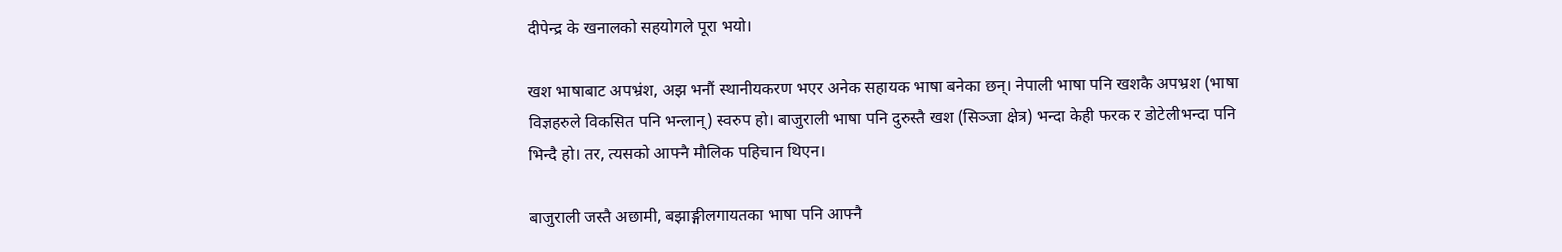दीपेन्द्र के खनालको सहयोगले पूरा भयो।

खश भाषाबाट अपभ्रंश, अझ भनौं स्थानीयकरण भएर अनेक सहायक भाषा बनेका छन्। नेपाली भाषा पनि खशकै अपभ्रश (भाषा विज्ञहरुले विकसित पनि भन्लान्) स्वरुप हो। बाजुराली भाषा पनि दुरुस्तै खश (सिञ्जा क्षेत्र) भन्दा केही फरक र डोटेलीभन्दा पनि भिन्दै हो। तर, त्यसको आफ्नै मौलिक पहिचान थिएन।

बाजुराली जस्तै अछामी, बझाङ्गीलगायतका भाषा पनि आफ्नै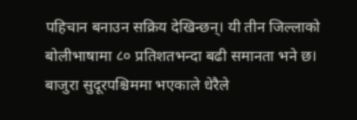पहिचान बनाउन सक्रिय देखिन्छन्। यी तीन जिल्लाको बोलीभाषामा ८० प्रतिशतभन्दा बढी समानता भने छ। बाजुरा सुदूरपश्चिममा भएकाले धेरैले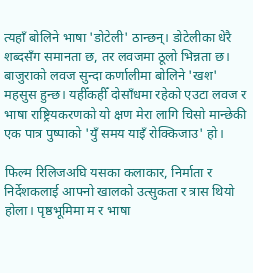त्यहाँ बोलिने भाषा 'डोटेली' ठान्छन्। डोटेलीका धेरै शब्दसँग समानता छ, तर लवजमा ठूलो भिन्नता छ। बाजुराको लवज सुन्दा कर्णालीमा बोलिने 'खश' महसुस हुन्छ। यहीँकहीँ दोसाँधमा रहेको एउटा लवज र भाषा राष्ट्रियकरणको यो क्षण मेरा लागि चिसो मान्छेकी एक पात्र पुष्पाको 'युँ समय याइँ रोक्किजाउ' हो।

फिल्म रिलिजअघि यसका कलाकार, निर्माता र निर्देशकलाई आफ्नो खालको उत्सुकता र त्रास थियो होला। पृष्ठभूमिमा म र भाषा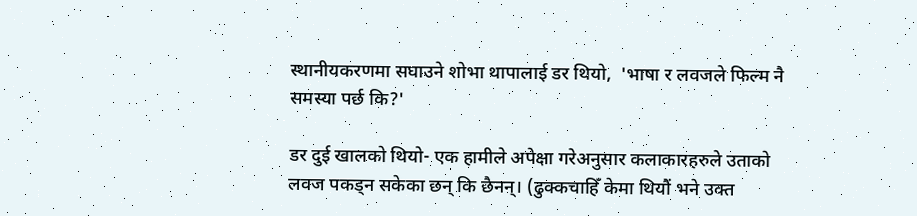स्थानीयकरणमा सघाउने शोभा थापालाई डर थियो,  'भाषा र लवजले फिल्म नै समस्या पर्छ कि?'

डर दुई खालको थियो- एक हामीले अपेक्षा गरेअनुसार कलाकारहरुले उताको लवज पकड्न सकेका छन् कि छैनन्। (ढुक्कचाहिँ केमा थियौं भने उक्त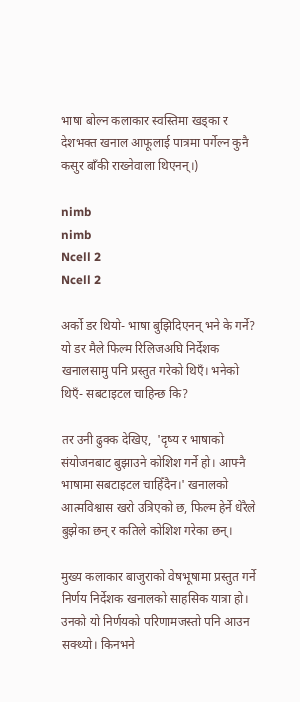भाषा बोल्न कलाकार स्वस्तिमा खड्का र देशभक्त खनाल आफूलाई पात्रमा पर्गेल्न कुनै कसुर बाँकी राख्नेवाला थिएनन्।)

nimb
nimb
Ncell 2
Ncell 2

अर्को डर थियो- भाषा बुझिदिएनन् भने के गर्ने? यो डर मैले फिल्म रिलिजअघि निर्देशक खनालसामु पनि प्रस्तुत गरेको थिएँ। भनेको थिएँ- सबटाइटल चाहिन्छ कि?

तर उनी ढुक्क देखिए,  'दृष्य र भाषाको संयोजनबाट बुझाउने कोशिश गर्ने हो। आफ्नै भाषामा सबटाइटल चाहिँदैन।' खनालको आत्मविश्वास खरो उत्रिएको छ, फिल्म हेर्ने धेरैले बुझेका छन् र कतिले कोशिश गरेका छन्।

मुख्य कलाकार बाजुराको वेषभूषामा प्रस्तुत गर्ने निर्णय निर्देशक खनालको साहसिक यात्रा हो। उनको यो निर्णयको परिणामजस्तो पनि आउन सक्थ्यो। किनभने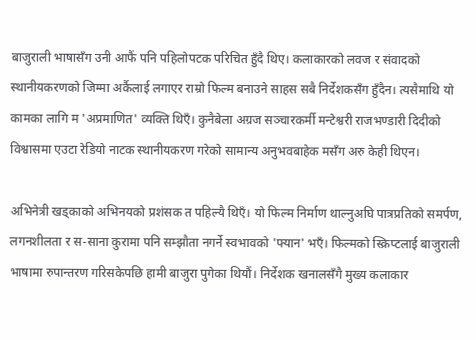बाजुराली भाषासँग उनी आफैं पनि पहिलोपटक परिचित हुँदै थिए। कलाकारको लवज र संवादको स्थानीयकरणको जिम्मा अर्कैलाई लगाएर राम्रो फिल्म बनाउने साहस सबै निर्देशकसँग हुँदैन। त्यसैमाथि यो कामका लागि म 'अप्रमाणित' व्यक्ति थिएँ। कुनैबेला अग्रज सञ्चारकर्मी मन्टेश्वरी राजभण्डारी दिदीको विश्वासमा एउटा रेडियो नाटक स्थानीयकरण गरेको सामान्य अनुभवबाहेक मसँग अरु केही थिएन।

अभिनेत्री खड्काको अभिनयको प्रशंसक त पहिल्यै थिएँ। यो फिल्म निर्माण थाल्नुअघि पात्रप्रतिको समर्पण, लगनशीलता र स-साना कुरामा पनि सम्झौता नगर्ने स्वभावको 'फ्यान' भएँ। फिल्‍मको स्क्रिप्टलाई बाजुराली भाषामा रुपान्तरण गरिसकेपछि हामी बाजुरा पुगेका थियौं। निर्देशक खनालसँगै मुख्य कलाकार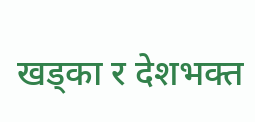खड्का र देशभक्त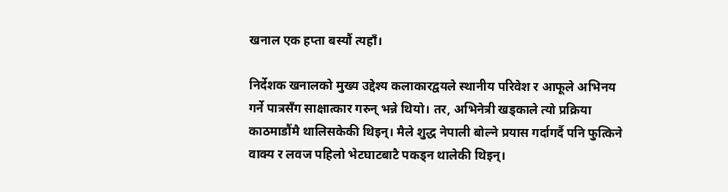खनाल एक हप्ता बस्यौं त्‍यहाँ।

निर्देशक खनालको मुख्य उद्देश्य कलाकारद्वयले स्थानीय परिवेश र आफूले अभिनय गर्ने पात्रसँग साक्षात्कार गरुन् भन्ने थियो। तर, अभिनेत्री खड्काले त्यो प्रक्रिया काठमाडौंमै थालिसकेकी थिइन्। मैले शुद्ध नेपाली बोल्ने प्रयास गर्दागर्दै पनि फुत्किने वाक्य र लवज पहिलो भेटघाटबाटै पकड्न थालेकी थिइन्।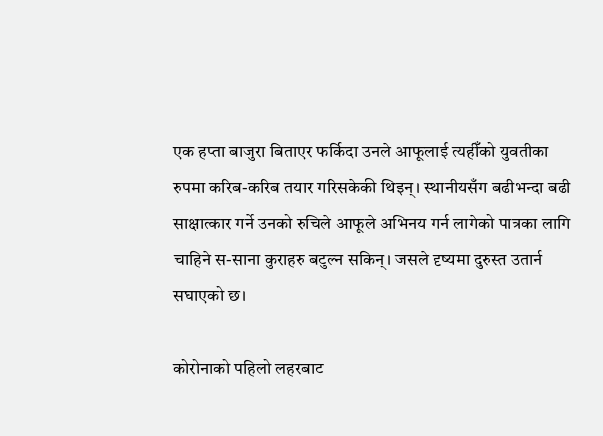एक हप्ता बाजुरा बिताएर फर्किदा उनले आफूलाई त्यहीँको युवतीका रुपमा करिब-करिब तयार गरिसकेकी थिइन्। स्थानीयसँग बढीभन्दा बढी साक्षात्कार गर्ने उनको रुचिले आफूले अभिनय गर्न लागेको पात्रका लागि चाहिने स-साना कुराहरु बटुल्न सकिन्। जसले दृष्यमा दुरुस्त उतार्न सघाएको छ।

कोरोनाको पहिलो लहरबाट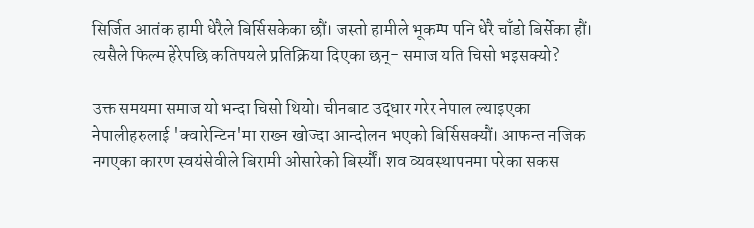सिर्जित आतंक हामी धेरैले बिर्सिसकेका छौं। जस्तो हामीले भूकम्प पनि धेरै चाँडो बिर्सेका हौं। त्यसैले फिल्म हेरेपछि कतिपयले प्रतिक्रिया दिएका छन्- समाज यति चिसो भइसक्यो?

उक्त समयमा समाज यो भन्दा चिसो थियो। चीनबाट उद्धार गरेर नेपाल ल्याइएका नेपालीहरुलाई 'क्वारेन्टिन'मा राख्न खोज्दा आन्दोलन भएको बिर्सिसक्यौं। आफन्त नजिक नगएका कारण स्वयंसेवीले बिरामी ओसारेको बिर्स्‍यौं। शव व्यवस्थापनमा परेका सकस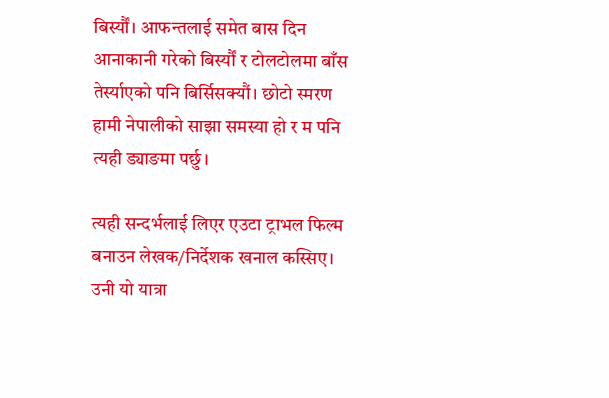बिर्स्यौं। आफन्तलाई समेत बास दिन आनाकानी गरेको बिर्स्यौं र टोलटोलमा बाँस तेर्स्याएको पनि बिर्सिसक्यौं। छोटो स्मरण हामी नेपालीको साझा समस्या हो र म पनि त्यही ड्याङमा पर्छु।

त्यही सन्दर्भलाई लिएर एउटा ट्राभल फिल्म बनाउन लेखक/निर्देशक खनाल कस्सिए। उनी यो यात्रा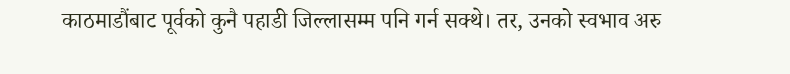काठमाडौंबाट पूर्वको कुनै पहाडी जिल्लासम्म पनि गर्न सक्थे। तर, उनको स्वभाव अरु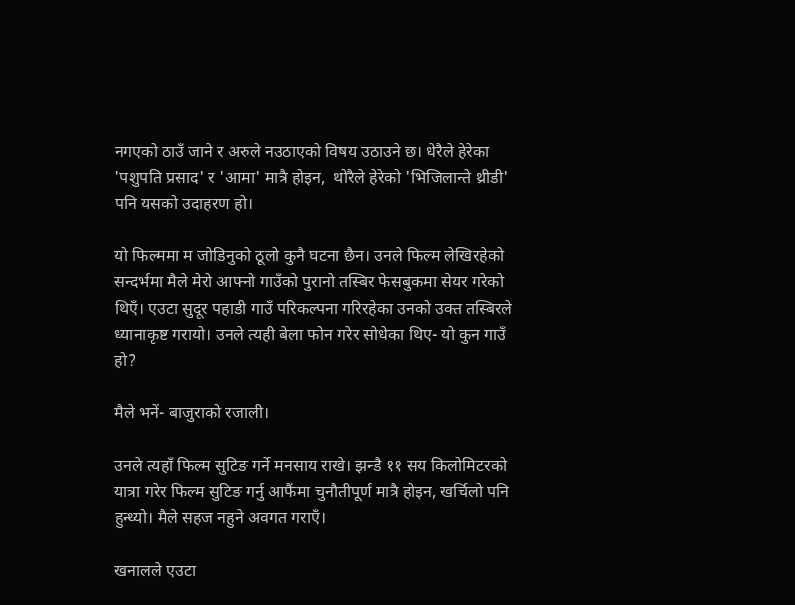नगएको ठाउँ जाने र अरुले नउठाएको विषय उठाउने छ। धेरैले हेरेका 'पशुपति प्रसाद' र 'आमा' मात्रै होइन,  थोरैले हेरेको 'भिजिलान्ते थ्रीडी' पनि यसको उदाहरण हो।

यो फिल्ममा म जोडिनुको ठूलो कुनै घटना छैन। उनले फिल्म लेखिरहेको सन्दर्भमा मैले मेरो आफ्नो गाउँको पुरानो तस्बिर फेसबुकमा सेयर गरेको थिएँ। एउटा सुदूर पहाडी गाउँ परिकल्पना गरिरहेका उनको उक्त तस्बिरले ध्यानाकृष्ट गरायो। उनले त्यही बेला फोन गरेर सोधेका थिए- यो कुन गाउँ हो?

मैले भनें- बाजुराको रजाली।

उनले त्यहाँ फिल्म सुटिङ गर्ने मनसाय राखे। झन्डै ११ सय किलोमिटरको यात्रा गरेर फिल्म सुटिङ गर्नु आफैंमा चुनौतीपूर्ण मात्रै होइन, खर्चिलो पनि हुन्थ्यो। मैले सहज नहुने अवगत गराएँ।

खनालले एउटा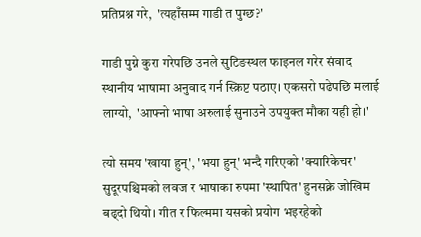प्रतिप्रश्न गरे,  'त्यहाँसम्म गाडी त पुग्छ?'

गाडी पुग्ने कुरा गरेपछि उनले सुटिङस्थल फाइनल गरेर संवाद स्थानीय भाषामा अनुवाद गर्न स्क्रिप्ट पठाए। एकसरो पढेपछि मलाई लाग्यो,  'आफ्नो भाषा अरुलाई सुनाउने उपयुक्त मौका यही हो।'

त्यो समय 'खाया हुन्', 'भया हुन्' भन्दै गरिएको 'क्यारिकेचर' सुदूरपश्चिमको लवज र भाषाका रुपमा 'स्थापित' हुनसक्ने जोखिम बढ्दो थियो। गीत र फिल्ममा यसको प्रयोग भइरहेको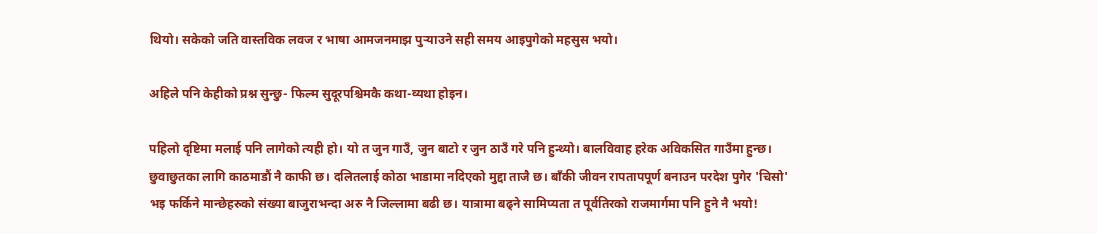थियो। सकेको जति वास्तविक लवज र भाषा आमजनमाझ पुर्‍याउने सही समय आइपुगेको महसुस भयो।

अहिले पनि केहीको प्रश्न सुन्छु- फिल्म सुदूरपश्चिमकै कथा-व्यथा होइन।

पहिलो दृष्टिमा मलाई पनि लागेको त्यही हो। यो त जुन गाउँ, जुन बाटो र जुन ठाउँ गरे पनि हुन्थ्यो। बालविवाह हरेक अविकसित गाउँमा हुन्छ। छुवाछुतका लागि काठमाडौं नै काफी छ। दलितलाई कोठा भाडामा नदिएको मुद्दा ताजै छ। बाँकी जीवन रापतापपूर्ण बनाउन परदेश पुगेर 'चिसो' भइ फर्किने मान्छेहरुको संख्या बाजुराभन्दा अरु नै जिल्लामा बढी छ। यात्रामा बढ्ने सामिप्यता त पूर्वतिरको राजमार्गमा पनि हुने नै भयो!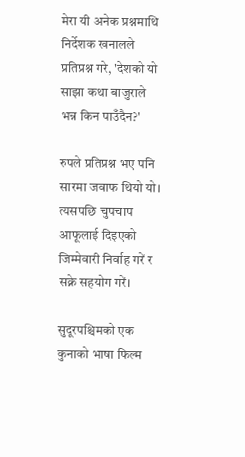मेरा यी अनेक प्रश्नमाथि निर्देशक खनालले प्रतिप्रश्न गरे, 'देशको यो साझा कथा बाजुराले भन्न किन पाउँदैन?'

रुपले प्रतिप्रश्न भए पनि सारमा जवाफ थियो यो। त्यसपछि चुपचाप आफूलाई दिइएको जिम्मेवारी निर्वाह गरें र सक्ने सहयोग गरें।

सुदूरपश्चिमको एक कुनाको भाषा फिल्म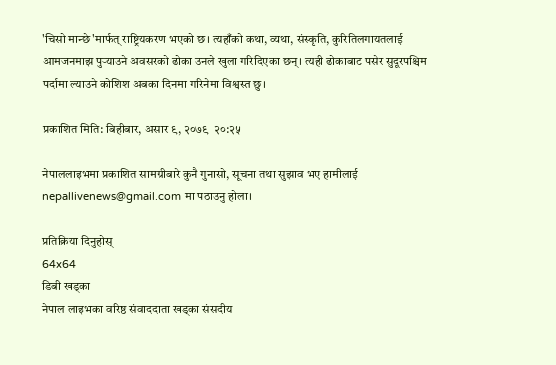'चिसो मान्छे'मार्फत् राष्ट्रियकरण भएको छ। त्‍यहाँको कथा, व्यथा, संस्कृति, कुरितिलगायतलाई आमजनमाझ पुर्‍याउने अवसरको ढोका उनले खुला गरिदिएका छन्। त्यही ढोकाबाट पसेर सुदूरपश्चिम पर्दामा ल्याउने कोशिश अबका दिनमा गरिनेमा विश्वस्त छु।

प्रकाशित मिति: बिहीबार, असार ९, २०७९  २०:२५

नेपाललाइभमा प्रकाशित सामग्रीबारे कुनै गुनासो, सूचना तथा सुझाव भए हामीलाई nepallivenews@gmail.com मा पठाउनु होला।

प्रतिक्रिया दिनुहोस्
64x64
डिबी खड्का
नेपाल लाइभका वरिष्ठ संवाददाता खड्का संसदीय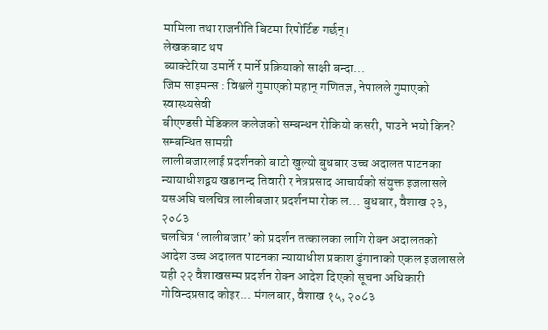मामिला तथा राजनीति बिटमा रिपोर्टिङ गर्छन्।
लेखकबाट थप
ब्याक्टेरिया उमार्ने र मार्ने प्रक्रियाको साक्षी बन्दा...
जिम साइमन्स : विश्वले गुमाएको महान् गणितज्ञ, नेपालले गुमाएको स्वास्थ्यसेवी
बीएण्डसी मेडिकल कलेजको सम्बन्धन रोकियो कसरी, पाउने भयो किन?
सम्बन्धित सामग्री
लालीबजारलाई प्रदर्शनको बाटो खुल्यो बुधबार उच्च अदालत पाटनका न्यायाधीशद्वय खडानन्द तिवारी र नेत्रप्रसाद आचार्यको संयुक्त इजलासले यसअघि चलचित्र लालीबजार प्रदर्शनमा रोक ल... बुधबार, वैशाख २३, २०८३
चलचित्र ‘लालीबजार’ को प्रदर्शन तत्कालका लागि रोक्न अदालतको आदेश उच्च अदालत पाटनका न्यायाधीश प्रकाश ढुंगानाको एकल इजलासले यही २२ वैशाखसम्म प्रदर्शन रोक्न आदेश दिएको सूचना अधिकारी गोविन्दप्रसाद कोइर... मंगलबार, वैशाख १५, २०८३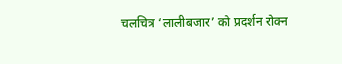चलचित्र ‘लालीबजार’ को प्रदर्शन रोक्न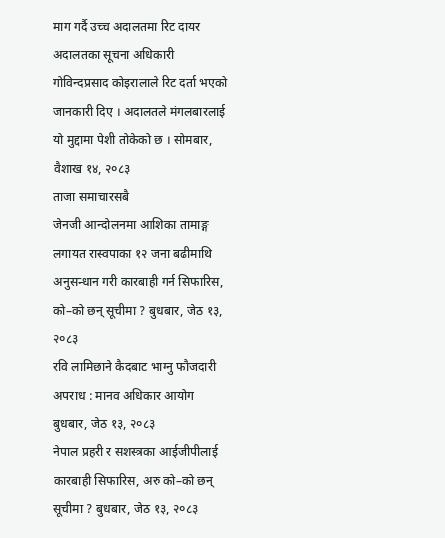माग गर्दै उच्च अदालतमा रिट दायर अदालतका सूचना अधिकारी गोविन्दप्रसाद कोइरालाले रिट दर्ता भएको जानकारी दिए । अदालतले मंगलबारलाई यो मुद्दामा पेशी तोकेको छ । सोमबार, वैशाख १४, २०८३
ताजा समाचारसबै
जेनजी आन्दोलनमा आशिका तामाङ्ग लगायत रास्वपाका १२ जना बढीमाथि अनुसन्धान गरी कारबाही गर्न सिफारिस, को–को छन् सूचीमा ? बुधबार, जेठ १३, २०८३
रवि लामिछाने कैदबाट भाग्नु फौजदारी अपराध : मानव अधिकार आयोग बुधबार, जेठ १३, २०८३
नेपाल प्रहरी र सशस्त्रका आईजीपीलाई कारबाही सिफारिस, अरु को–को छन् सूचीमा ? बुधबार, जेठ १३, २०८३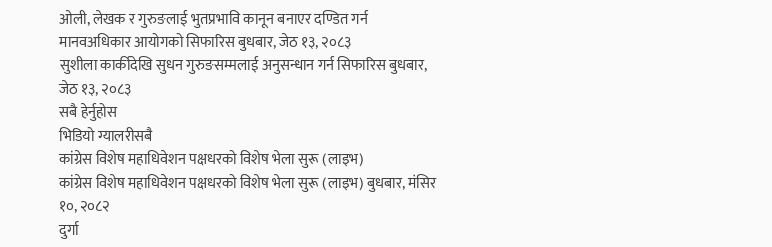ओली, लेखक र गुरुङलाई भुतप्रभावि कानून बनाएर दण्डित गर्न मानवअधिकार आयोगको सिफारिस बुधबार, जेठ १३, २०८३
सुशीला कार्कीदेखि सुधन गुरुङसम्मलाई अनुसन्धान गर्न सिफारिस बुधबार, जेठ १३, २०८३
सबै हेर्नुहोस
भिडियो ग्यालरीसबै
कांग्रेस विशेष महाधिवेशन पक्षधरको विशेष भेला सुरू (लाइभ)
कांग्रेस विशेष महाधिवेशन पक्षधरको विशेष भेला सुरू (लाइभ) बुधबार, मंसिर १०, २०८२
दुर्गा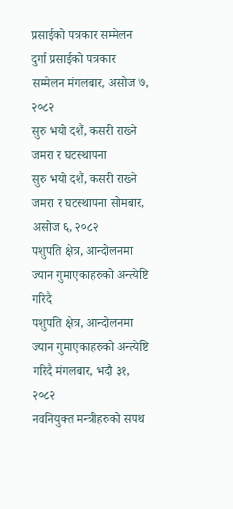प्रसाईको पत्रकार सम्मेलन
दुर्गा प्रसाईको पत्रकार सम्मेलन मंगलबार, असोज ७, २०८२
सुरु भयो दशैं, कसरी राख्ने जमरा र घटस्थापना
सुरु भयो दशैं, कसरी राख्ने जमरा र घटस्थापना सोमबार, असोज ६, २०८२
पशुपति क्षेत्र, आन्दोलनमा ज्यान गुमाएकाहरुको अन्त्येष्टि गरिदै
पशुपति क्षेत्र, आन्दोलनमा ज्यान गुमाएकाहरुको अन्त्येष्टि गरिदै मंगलबार, भदौ ३१, २०८२
नवनियुक्त मन्त्रीहरुको सपथ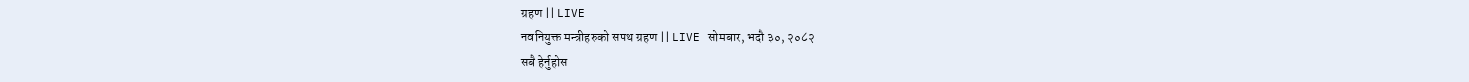ग्रहण || LIVE
नवनियुक्त मन्त्रीहरुको सपथ ग्रहण || LIVE सोमबार, भदौ ३०, २०८२
सबै हेर्नुहोस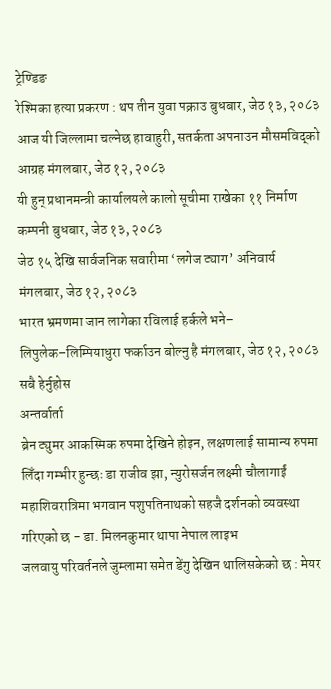ट्रेण्डिङ
रेश्मिका हत्या प्रकरण : थप तीन युवा पक्राउ बुधबार, जेठ १३, २०८३
आज यी जिल्लामा चल्नेछ हावाहुरी, सतर्कता अपनाउन मौसमविद्को आग्रह मंगलबार, जेठ १२, २०८३
यी हुन् प्रधानमन्त्री कार्यालयले कालो सूचीमा राखेका ११ निर्माण कम्पनी बुधबार, जेठ १३, २०८३
जेठ १५ देखि सार्वजनिक सवारीमा ‘लगेज ट्याग’ अनिवार्य मंगलबार, जेठ १२, २०८३
भारत भ्रमणमा जान लागेका रविलाई हर्कले भने– लिपुलेक–लिम्पियाधुरा फर्काउन बोल्नु है मंगलबार, जेठ १२, २०८३
सबै हेर्नुहोस
अन्तर्वार्ता
ब्रेन ट्युमर आकस्मिक रुपमा देखिने होइन, लक्षणलाई सामान्य रुपमा लिँदा गम्भीर हुन्छः डा राजीव झा, न्युरोसर्जन लक्ष्मी चौलागाईं
महाशिवरात्रिमा भगवान पशुपतिनाथको सहजै दर्शनको व्यवस्था गरिएको छ - डा. मिलनकुमार थापा नेपाल लाइभ
जलवायु परिवर्तनले जुम्लामा समेत डेंगु देखिन थालिसकेको छ : मेयर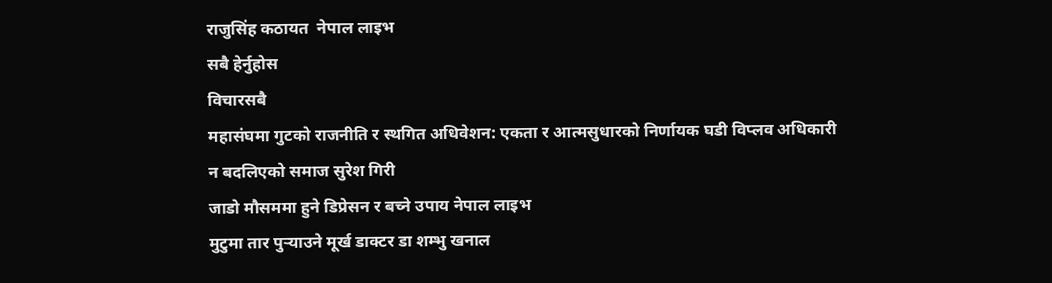राजुसिंह कठायत  नेपाल लाइभ
सबै हेर्नुहोस
विचारसबै
महासंघमा गुटको राजनीति र स्थगित अधिवेशन: एकता र आत्मसुधारको निर्णायक घडी विप्लव अधिकारी
न बदलिएको समाज सुरेश गिरी
जाडो मौसममा हुने डिप्रेसन र बच्ने उपाय नेपाल लाइभ
मुटुमा तार पुर्‍याउने मूर्ख डाक्टर डा शम्भु खनाल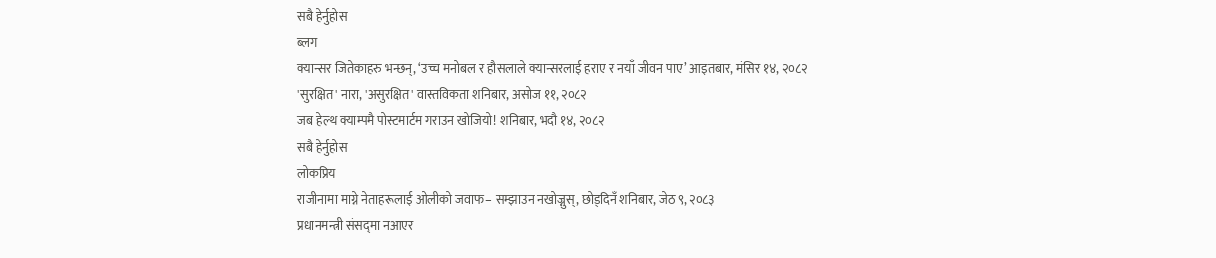सबै हेर्नुहोस
ब्लग
क्यान्सर जितेकाहरु भन्छन्, ‘उच्च मनोबल र हौसलाले क्यान्सरलाई हराए र नयाँ जीवन पाए’ आइतबार, मंसिर १४, २०८२
'सुरक्षित' नारा, 'असुरक्षित' वास्तविकता शनिबार, असोज ११, २०८२
जब हेल्थ क्याम्पमै पोस्टमार्टम गराउन खोजियो! शनिबार, भदौ १४, २०८२
सबै हेर्नुहोस
लोकप्रिय
राजीनामा माग्ने नेताहरूलाई ओलीको जवाफ– सम्झाउन नखोज्नुस्, छोड्दिनँ शनिबार, जेठ ९, २०८३
प्रधानमन्त्री संसद्‌मा नआएर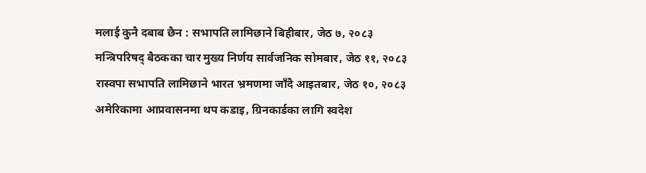मलाई कुनै दबाब छैन : सभापति लामिछाने बिहीबार, जेठ ७, २०८३
मन्त्रिपरिषद् बैठकका चार मुख्य निर्णय सार्वजनिक सोमबार, जेठ ११, २०८३
रास्वपा सभापति लामिछाने भारत भ्रमणमा जाँदै आइतबार, जेठ १०, २०८३
अमेरिकामा आप्रवासनमा थप कडाइ, ग्रिनकार्डका लागि स्वदेश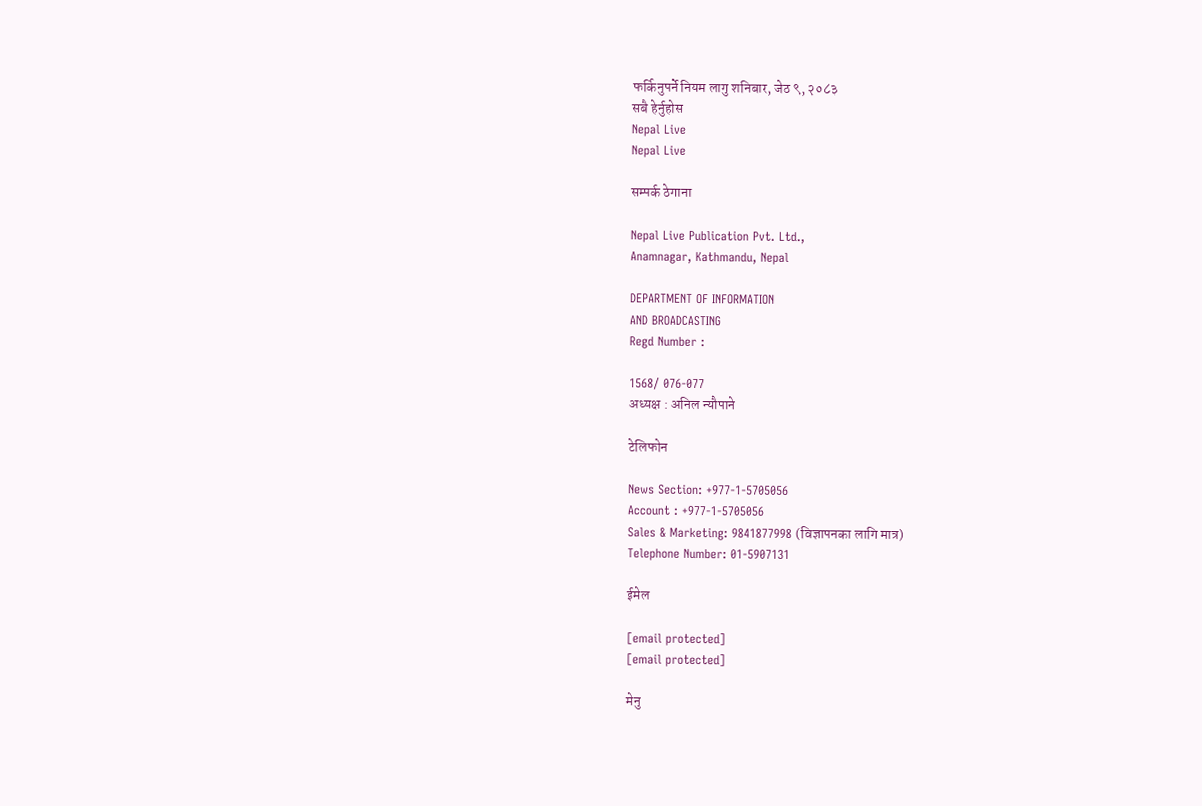फर्किनुपर्ने नियम लागु शनिबार, जेठ ९, २०८३
सबै हेर्नुहोस
Nepal Live
Nepal Live

सम्पर्क ठेगाना

Nepal Live Publication Pvt. Ltd.,
Anamnagar, Kathmandu, Nepal

DEPARTMENT OF INFORMATION
AND BROADCASTING
Regd Number :

1568/ 076-077
अध्यक्ष : अनिल न्यौपाने

टेलिफोन

News Section: +977-1-5705056
Account : +977-1-5705056
Sales & Marketing: 9841877998 (विज्ञापनका लागि मात्र)
Telephone Number: 01-5907131

ईमेल

[email protected]
[email protected]

मेनु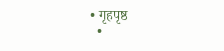• गृहपृष्ठ
  •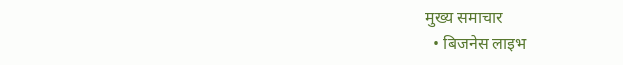मुख्य समाचार
  • बिजनेस लाइभ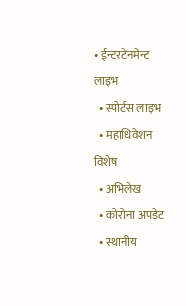• ईन्टरटेनमेन्ट लाइभ
  • स्पोर्टस लाइभ
  • महाधिवेशन विशेष
  • अभिलेख
  • कोरोना अपडेट
  • स्थानीय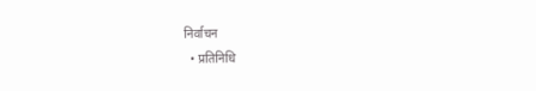निर्वाचन
  • प्रतिनिधि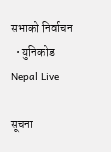सभाको निर्वाचन
  • युनिकोड
Nepal Live

सूचना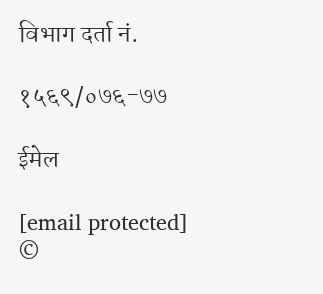विभाग दर्ता नं.

१५६९/०७६-७७

ईमेल

[email protected]
©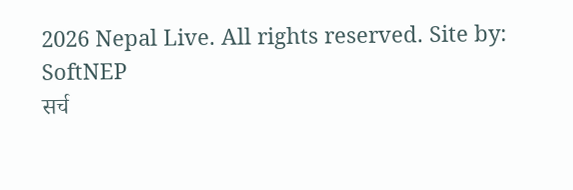2026 Nepal Live. All rights reserved. Site by: SoftNEP
सर्च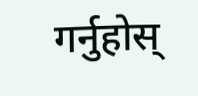गर्नुहोस्